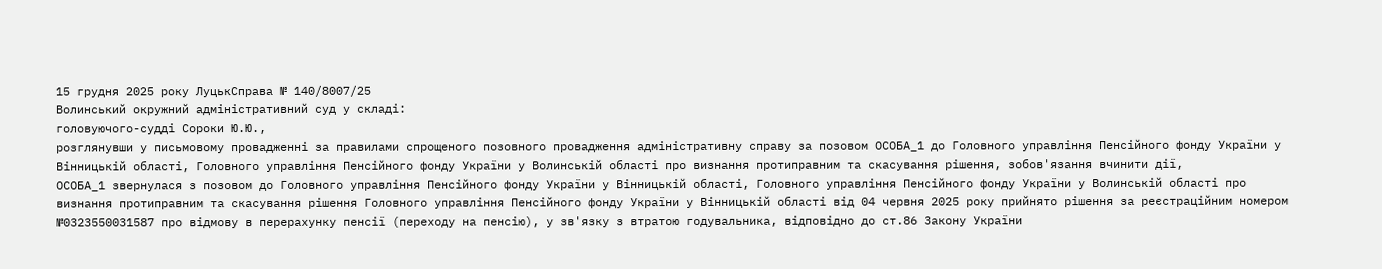15 грудня 2025 року ЛуцькСправа № 140/8007/25
Волинський окружний адміністративний суд у складі:
головуючого-судді Сороки Ю.Ю.,
розглянувши у письмовому провадженні за правилами спрощеного позовного провадження адміністративну справу за позовом ОСОБА_1 до Головного управління Пенсійного фонду України у Вінницькій області, Головного управління Пенсійного фонду України у Волинській області про визнання протиправним та скасування рішення, зобов'язання вчинити дії,
ОСОБА_1 звернулася з позовом до Головного управління Пенсійного фонду України у Вінницькій області, Головного управління Пенсійного фонду України у Волинській області про визнання протиправним та скасування рішення Головного управління Пенсійного фонду України у Вінницькій області від 04 червня 2025 року прийнято рішення за реєстраційним номером №0323550031587 про відмову в перерахунку пенсії (переходу на пенсію), у зв'язку з втратою годувальника, відповідно до ст.86 Закону України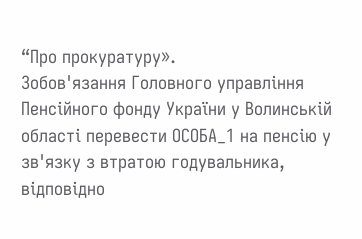“Про прокуратуру».
Зобов'язання Головного управління Пенсійного фонду України у Волинській області перевести ОСОБА_1 на пенсію у зв'язку з втратою годувальника, відповідно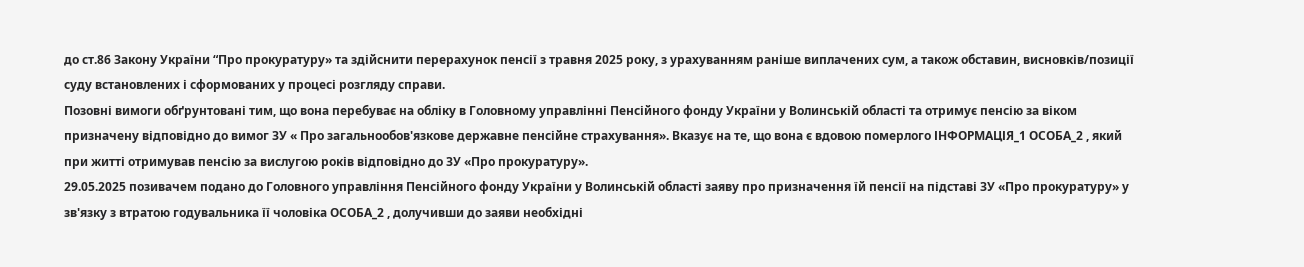до ст.86 Закону України “Про прокуратуру» та здійснити перерахунок пенсії з травня 2025 року, з урахуванням раніше виплачених сум, а також обставин, висновків/позиції суду встановлених і сформованих у процесі розгляду справи.
Позовні вимоги обґрунтовані тим, що вона перебуває на обліку в Головному управлінні Пенсійного фонду України у Волинській області та отримує пенсію за віком призначену відповідно до вимог ЗУ « Про загальнообов'язкове державне пенсійне страхування». Вказує на те, що вона є вдовою померлого ІНФОРМАЦІЯ_1 ОСОБА_2 , який при житті отримував пенсію за вислугою років відповідно до ЗУ «Про прокуратуру».
29.05.2025 позивачем подано до Головного управління Пенсійного фонду України у Волинській області заяву про призначення їй пенсії на підставі ЗУ «Про прокуратуру» у зв'язку з втратою годувальника її чоловіка ОСОБА_2 , долучивши до заяви необхідні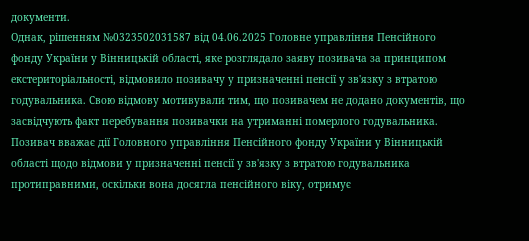документи.
Однак, рішенням №0323502031587 від 04.06.2025 Головне управління Пенсійного фонду України у Вінницькій області, яке розглядало заяву позивача за принципом екстериторіальності, відмовило позивачу у призначенні пенсії у зв'язку з втратою годувальника. Свою відмову мотивували тим, що позивачем не додано документів, що засвідчують факт перебування позивачки на утриманні померлого годувальника.
Позивач вважає дії Головного управління Пенсійного фонду України у Вінницькій області щодо відмови у призначенні пенсії у зв'язку з втратою годувальника протиправними, оскільки вона досягла пенсійного віку, отримує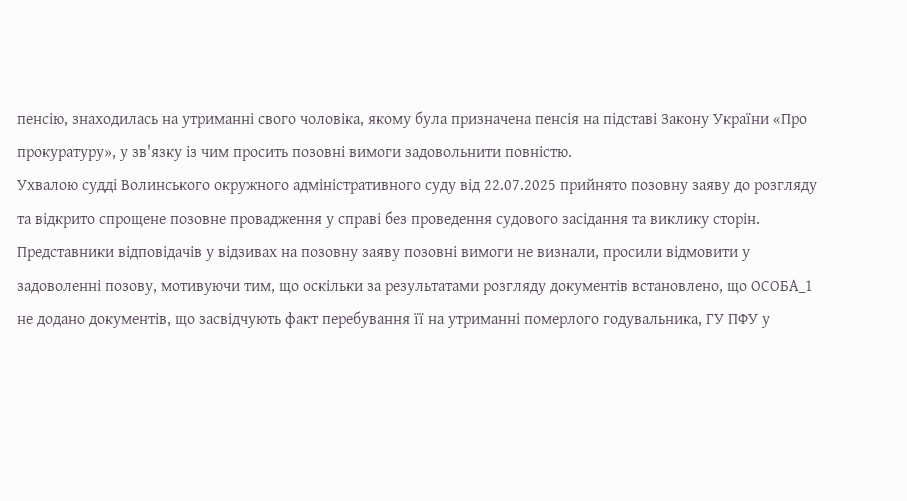пенсію, знаходилась на утриманні свого чоловіка, якому була призначена пенсія на підставі Закону України «Про прокуратуру», у зв'язку із чим просить позовні вимоги задовольнити повністю.
Ухвалою судді Волинського окружного адміністративного суду від 22.07.2025 прийнято позовну заяву до розгляду та відкрито спрощене позовне провадження у справі без проведення судового засідання та виклику сторін.
Представники відповідачів у відзивах на позовну заяву позовні вимоги не визнали, просили відмовити у задоволенні позову, мотивуючи тим, що оскільки за результатами розгляду документів встановлено, що ОСОБА_1 не додано документів, що засвідчують факт перебування її на утриманні померлого годувальника, ГУ ПФУ у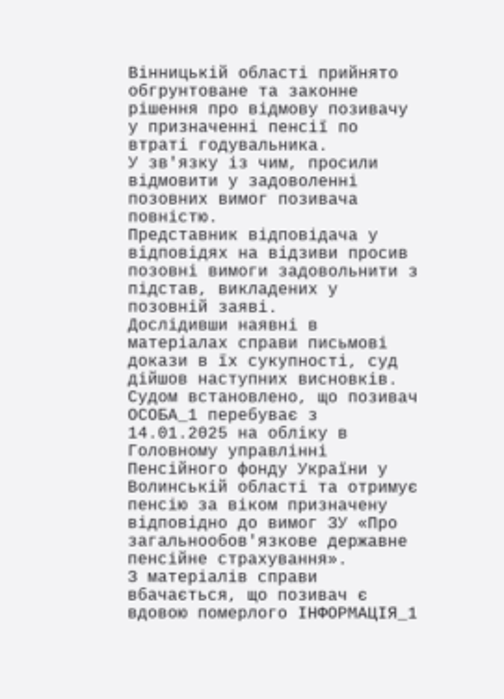Вінницькій області прийнято обгрунтоване та законне рішення про відмову позивачу у призначенні пенсії по втраті годувальника.
У зв'язку із чим, просили відмовити у задоволенні позовних вимог позивача повністю.
Представник відповідача у відповідях на відзиви просив позовні вимоги задовольнити з підстав, викладених у позовній заяві.
Дослідивши наявні в матеріалах справи письмові докази в їх сукупності, суд дійшов наступних висновків.
Судом встановлено, що позивач ОСОБА_1 перебуває з 14.01.2025 на обліку в Головному управлінні Пенсійного фонду України у Волинській області та отримує пенсію за віком призначену відповідно до вимог ЗУ «Про загальнообов'язкове державне пенсійне страхування».
З матеріалів справи вбачається, що позивач є вдовою померлого ІНФОРМАЦІЯ_1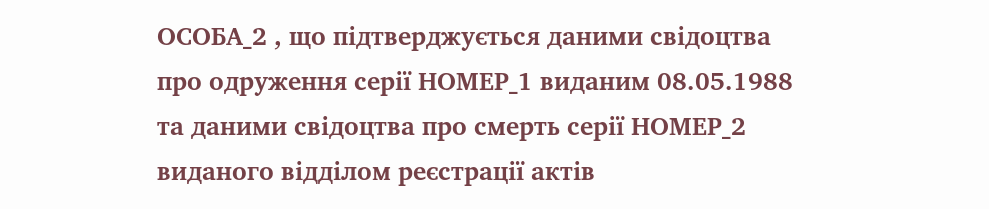ОСОБА_2 , що підтверджується даними свідоцтва про одруження серії НОМЕР_1 виданим 08.05.1988 та даними свідоцтва про смерть серії НОМЕР_2 виданого відділом реєстрації актів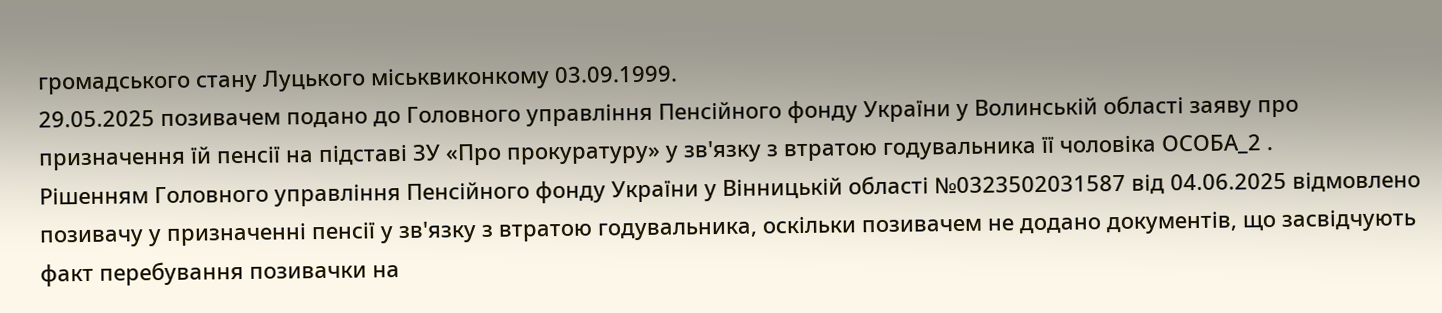громадського стану Луцького міськвиконкому 03.09.1999.
29.05.2025 позивачем подано до Головного управління Пенсійного фонду України у Волинській області заяву про призначення їй пенсії на підставі ЗУ «Про прокуратуру» у зв'язку з втратою годувальника її чоловіка ОСОБА_2 .
Рішенням Головного управління Пенсійного фонду України у Вінницькій області №0323502031587 від 04.06.2025 відмовлено позивачу у призначенні пенсії у зв'язку з втратою годувальника, оскільки позивачем не додано документів, що засвідчують факт перебування позивачки на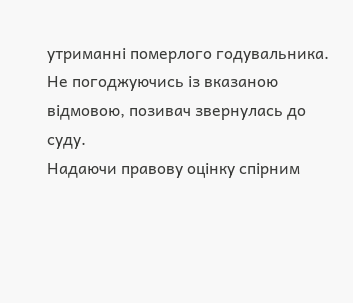утриманні померлого годувальника.
Не погоджуючись із вказаною відмовою, позивач звернулась до суду.
Надаючи правову оцінку спірним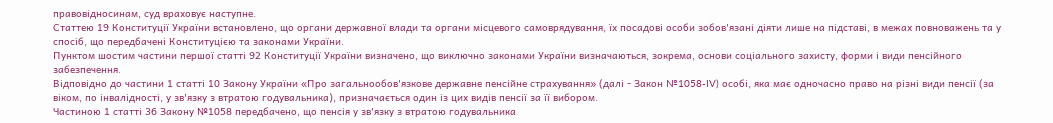правовідносинам, суд враховує наступне.
Статтею 19 Конституції України встановлено, що органи державної влади та органи місцевого самоврядування, їх посадові особи зобов'язані діяти лише на підставі, в межах повноважень та у спосіб, що передбачені Конституцією та законами України.
Пунктом шостим частини першої статті 92 Конституції України визначено, що виключно законами України визначаються, зокрема, основи соціального захисту, форми і види пенсійного забезпечення.
Відповідно до частини 1 статті 10 Закону України «Про загальнообов'язкове державне пенсійне страхування» (далі - Закон №1058-IV) особі, яка має одночасно право на різні види пенсії (за віком, по інвалідності, у зв'язку з втратою годувальника), призначається один із цих видів пенсії за її вибором.
Частиною 1 статті 36 Закону №1058 передбачено, що пенсія у зв'язку з втратою годувальника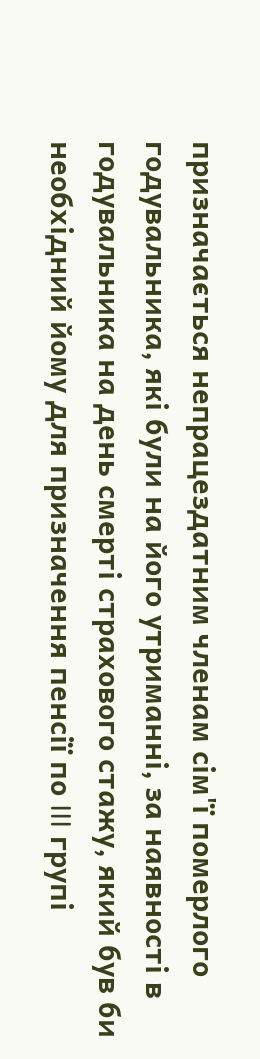призначається непрацездатним членам сім'ї померлого годувальника, які були на його утриманні, за наявності в годувальника на день смерті страхового стажу, який був би необхідний йому для призначення пенсії по III групі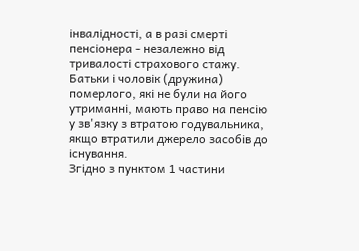інвалідності, а в разі смерті пенсіонера - незалежно від тривалості страхового стажу. Батьки і чоловік (дружина) померлого, які не були на його утриманні, мають право на пенсію у зв'язку з втратою годувальника, якщо втратили джерело засобів до існування.
Згідно з пунктом 1 частини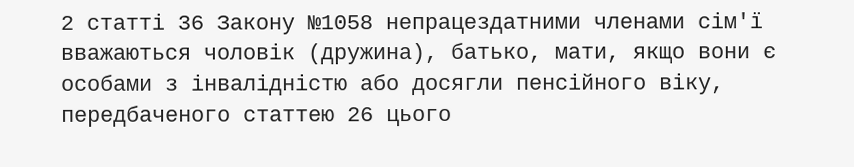2 статті 36 Закону №1058 непрацездатними членами сім'ї вважаються чоловік (дружина), батько, мати, якщо вони є особами з інвалідністю або досягли пенсійного віку, передбаченого статтею 26 цього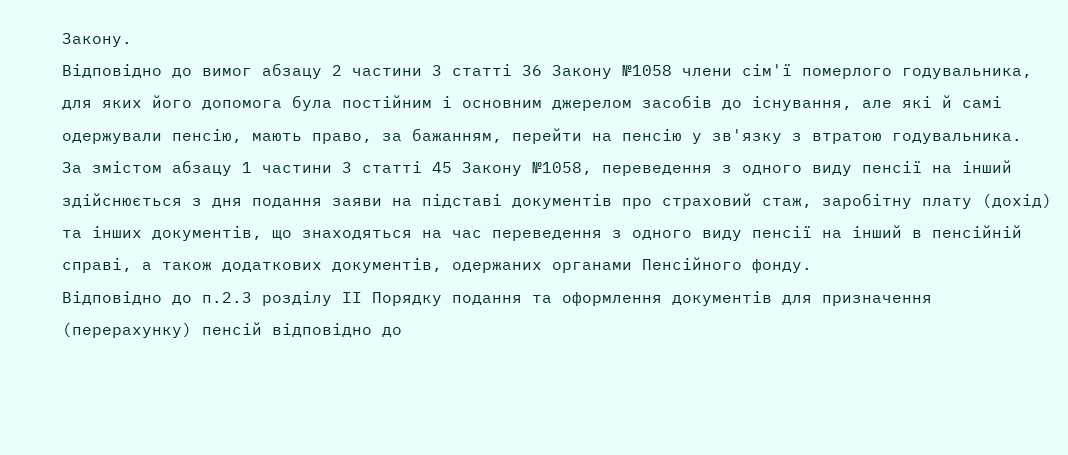Закону.
Відповідно до вимог абзацу 2 частини 3 статті 36 Закону №1058 члени сім'ї померлого годувальника, для яких його допомога була постійним і основним джерелом засобів до існування, але які й самі одержували пенсію, мають право, за бажанням, перейти на пенсію у зв'язку з втратою годувальника.
За змістом абзацу 1 частини 3 статті 45 Закону №1058, переведення з одного виду пенсії на інший здійснюється з дня подання заяви на підставі документів про страховий стаж, заробітну плату (дохід) та інших документів, що знаходяться на час переведення з одного виду пенсії на інший в пенсійній справі, а також додаткових документів, одержаних органами Пенсійного фонду.
Відповідно до п.2.3 розділу ІІ Порядку подання та оформлення документів для призначення (перерахунку) пенсій відповідно до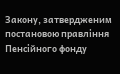Закону, затвердженим постановою правління Пенсійного фонду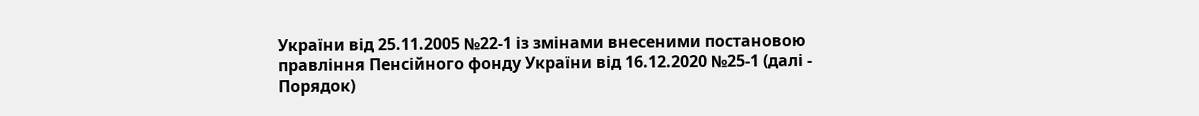України від 25.11.2005 №22-1 із змінами внесеними постановою правління Пенсійного фонду України від 16.12.2020 №25-1 (далі - Порядок)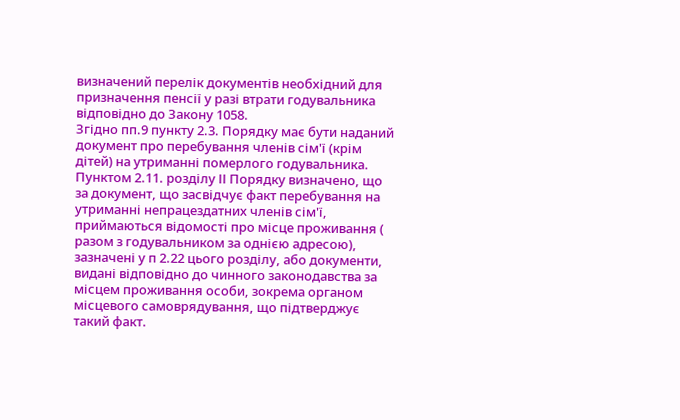визначений перелік документів необхідний для призначення пенсії у разі втрати годувальника відповідно до Закону 1058.
Згідно пп.9 пункту 2.3. Порядку має бути наданий документ про перебування членів сім'ї (крім дітей) на утриманні померлого годувальника.
Пунктом 2.11. розділу ІІ Порядку визначено, що за документ, що засвідчує факт перебування на утриманні непрацездатних членів сім'ї, приймаються відомості про місце проживання ( разом з годувальником за однією адресою), зазначені у п 2.22 цього розділу, або документи, видані відповідно до чинного законодавства за місцем проживання особи, зокрема органом місцевого самоврядування, що підтверджує такий факт.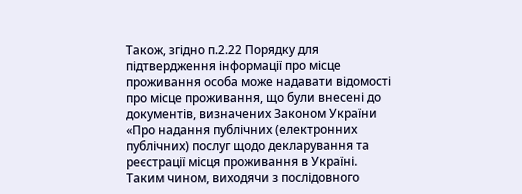Також, згідно п.2.22 Порядку для підтвердження інформації про місце проживання особа може надавати відомості про місце проживання, що були внесені до документів, визначених Законом України «Про надання публічних (електронних публічних) послуг щодо декларування та реєстрації місця проживання в Україні.
Таким чином, виходячи з послідовного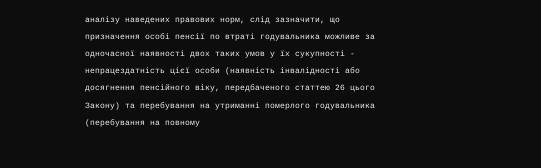аналізу наведених правових норм, слід зазначити, що призначення особі пенсії по втраті годувальника можливе за одночасної наявності двох таких умов у їх сукупності - непрацездатність цієї особи (наявність інвалідності або досягнення пенсійного віку, передбаченого статтею 26 цього Закону) та перебування на утриманні померлого годувальника (перебування на повному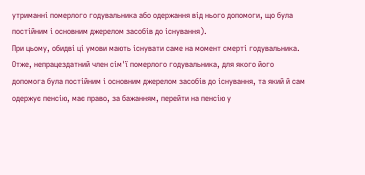утриманні померлого годувальника або одержання від нього допомоги, що була постійним і основним джерелом засобів до існування).
При цьому, обидві ці умови мають існувати саме на момент смерті годувальника.
Отже, непрацездатний член сім'ї померлого годувальника, для якого його допомога була постійним і основним джерелом засобів до існування, та який й сам одержує пенсію, має право, за бажанням, перейти на пенсію у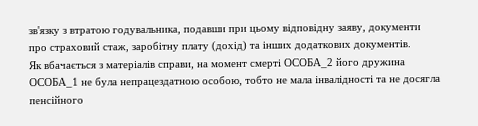зв'язку з втратою годувальника, подавши при цьому відповідну заяву, документи про страховий стаж, заробітну плату (дохід) та інших додаткових документів.
Як вбачається з матеріалів справи, на момент смерті ОСОБА_2 його дружина ОСОБА_1 не була непрацездатною особою, тобто не мала інвалідності та не досягла пенсійного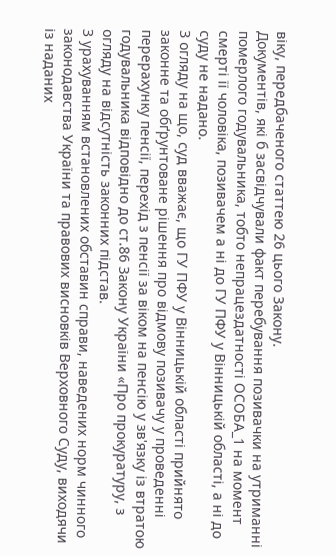віку, передбаченого статтею 26 цього Закону.
Документів, які б засвідчували факт перебування позивачки на утриманні померлого годувальника, тобто непрацездатності ОСОБА_1 на момент смерті її чоловіка, позивачем а ні до ГУ ПФУ у Вінницькій області, а ні до суду не надано.
З огляду на що, суд вважає, що ГУ ПФУ у Вінницькій області прийнято законне та обґрунтоване рішення про відмову позивачу у проведенні перерахунку пенсії, перехід з пенсії за віком на пенсію у зв'язку із втратою годувальника відповідно до ст.86 Закону України «Про прокуратуру, з огляду на відсутність законних підстав.
З урахуванням встановлених обставин справи, наведених норм чинного законодавства України та правових висновків Верховного Суду, виходячи із наданих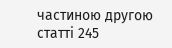частиною другою статті 245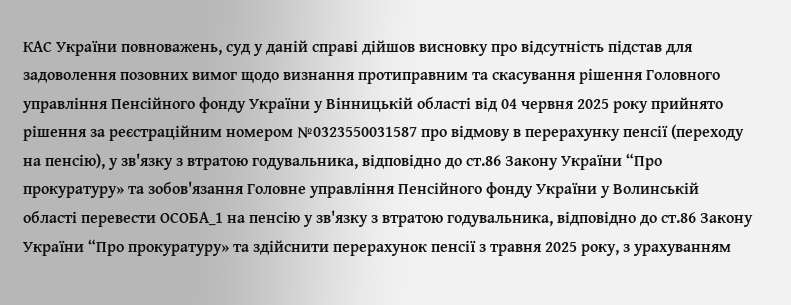КАС України повноважень, суд у даній справі дійшов висновку про відсутність підстав для задоволення позовних вимог щодо визнання протиправним та скасування рішення Головного управління Пенсійного фонду України у Вінницькій області від 04 червня 2025 року прийнято рішення за реєстраційним номером №0323550031587 про відмову в перерахунку пенсії (переходу на пенсію), у зв'язку з втратою годувальника, відповідно до ст.86 Закону України “Про прокуратуру» та зобов'язання Головне управління Пенсійного фонду України у Волинській області перевести ОСОБА_1 на пенсію у зв'язку з втратою годувальника, відповідно до ст.86 Закону України “Про прокуратуру» та здійснити перерахунок пенсії з травня 2025 року, з урахуванням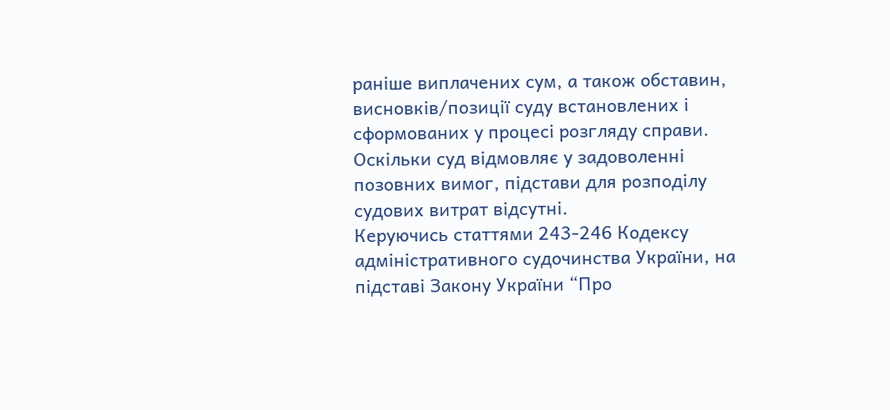раніше виплачених сум, а також обставин, висновків/позиції суду встановлених і сформованих у процесі розгляду справи.
Оскільки суд відмовляє у задоволенні позовних вимог, підстави для розподілу судових витрат відсутні.
Керуючись статтями 243-246 Кодексу адміністративного судочинства України, на підставі Закону України “Про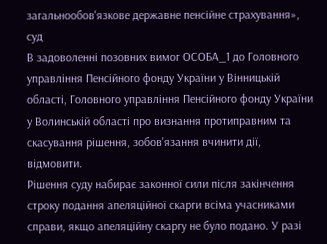загальнообов'язкове державне пенсійне страхування», суд
В задоволенні позовних вимог ОСОБА_1 до Головного управління Пенсійного фонду України у Вінницькій області, Головного управління Пенсійного фонду України у Волинській області про визнання протиправним та скасування рішення, зобов'язання вчинити дії, відмовити.
Рішення суду набирає законної сили після закінчення строку подання апеляційної скарги всіма учасниками справи, якщо апеляційну скаргу не було подано. У разі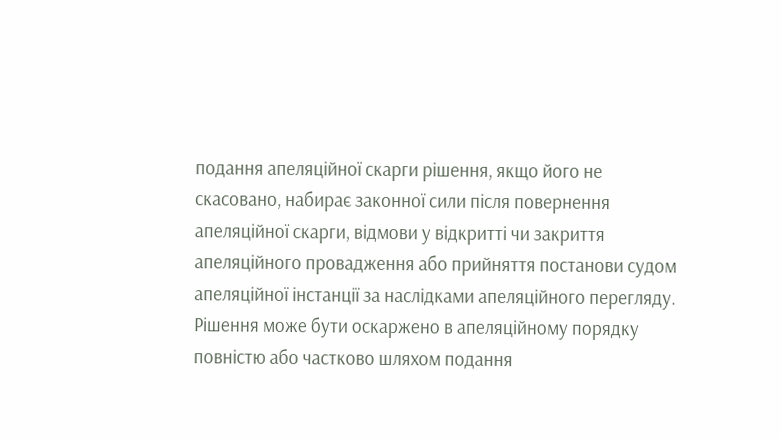подання апеляційної скарги рішення, якщо його не скасовано, набирає законної сили після повернення апеляційної скарги, відмови у відкритті чи закриття апеляційного провадження або прийняття постанови судом апеляційної інстанції за наслідками апеляційного перегляду.
Рішення може бути оскаржено в апеляційному порядку повністю або частково шляхом подання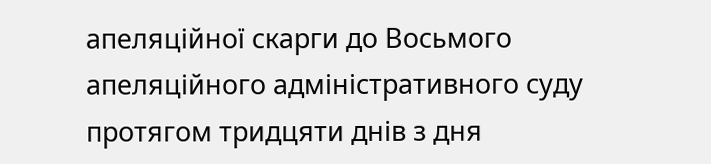апеляційної скарги до Восьмого апеляційного адміністративного суду протягом тридцяти днів з дня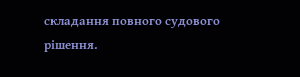складання повного судового рішення.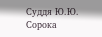Суддя Ю.Ю. Сорока